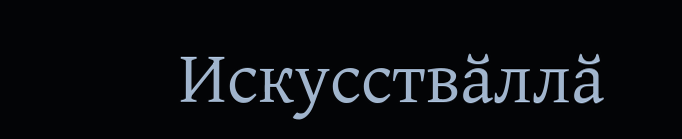Искусствӑллӑ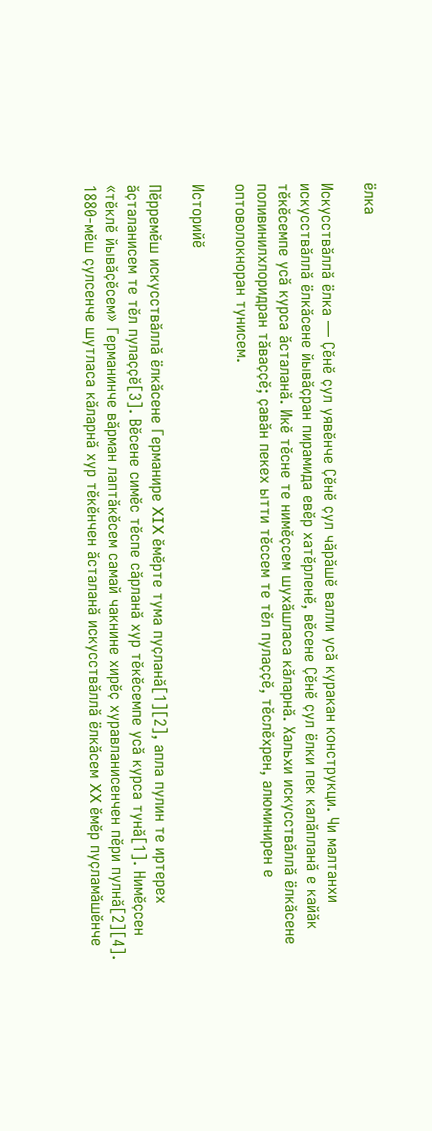ёлка

Искусствӑллӑ ёлка — Ҫӗнӗ ҫул уявӗнче Ҫӗнӗ ҫул чӑрӑшӗ валли усӑ куракан конструкци. Чи малтанхи искусствӑллӑ ёлкӑсене йывӑҫран пирамида евӗр хатӗрленӗ, вӗсене Ҫӗнӗ ҫул ёлки пек калӑпланӑ е кайӑк тӗкӗсемпе усӑ курса ӑсталанӑ. Икӗ тӗсне те нимӗҫсем шухӑшласа кӑларнӑ. Хальхи искусствӑллӑ ёлкӑсене поливинилхлоридран тӑваҫҫӗ; ҫавӑн пекех ытти тӗссем те тӗл пулаҫҫӗ, тӗслӗхрен, алюминирен е оптоволокноран тунисем.

Историйӗ

Пӗрремӗш искусствӑллӑ ёлкӑсене Германире XIX ӗмӗрте тума пуҫланӑ[1][2], апла пулин те иртерех ӑҫталанисем те тӗл пулаҫҫӗ[3]. Вӗсене симӗс тӗспе сӑрланӑ хур тӗкӗсемпе усӑ курса тунӑ[1]. Нимӗҫсен «тӗклӗ йывӑҫӗсем» Германинче вӑрман лаптӑкӗсем самай чакнине хирӗҫ хуравланисенчен пӗри пулнӑ[2][4]. 1880-мӗш ҫулсенче шутласа кӑларнӑ хур тӗкӗнчен ӑсталанӑ искусствӑллӑ ёлкӑсем XX ӗмӗр пуҫламӑшӗнче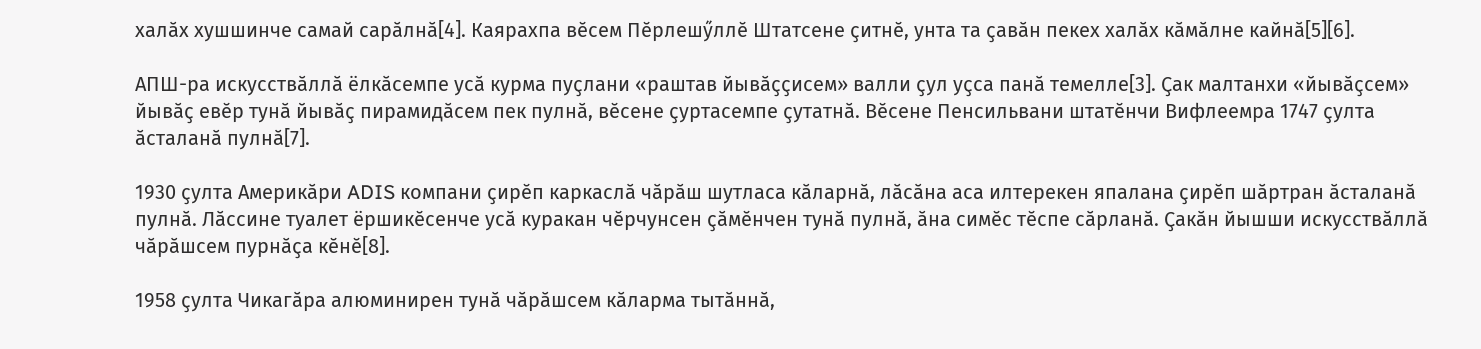халӑх хушшинче самай сарӑлнӑ[4]. Каярахпа вӗсем Пӗрлешӳллӗ Штатсене ҫитнӗ, унта та ҫавӑн пекех халӑх кӑмӑлне кайнӑ[5][6].

АПШ-ра искусствӑллӑ ёлкӑсемпе усӑ курма пуҫлани «раштав йывӑҫҫисем» валли ҫул уҫса панӑ темелле[3]. Ҫак малтанхи «йывӑҫсем» йывӑҫ евӗр тунӑ йывӑҫ пирамидӑсем пек пулнӑ, вӗсене ҫуртасемпе ҫутатнӑ. Вӗсене Пенсильвани штатӗнчи Вифлеемра 1747 ҫулта ӑсталанӑ пулнӑ[7].

1930 ҫулта Америкӑри ADIS компани ҫирӗп каркаслӑ чӑрӑш шутласа кӑларнӑ, лӑсӑна аса илтерекен япалана ҫирӗп шӑртран ӑсталанӑ пулнӑ. Лӑссине туалет ёршикӗсенче усӑ куракан чӗрчунсен ҫӑмӗнчен тунӑ пулнӑ, ӑна симӗс тӗспе сӑрланӑ. Ҫакӑн йышши искусствӑллӑ чӑрӑшсем пурнӑҫа кӗнӗ[8].

1958 ҫулта Чикагӑра алюминирен тунӑ чӑрӑшсем кӑларма тытӑннӑ,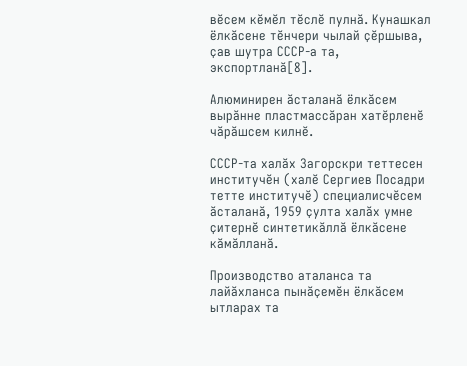вӗсем кӗмӗл тӗслӗ пулнӑ. Кунашкал ёлкӑсене тӗнчери чылай ҫӗршыва, ҫав шутра СССР-а та, экспортланӑ[8].

Алюминирен ӑсталанӑ ёлкӑсем вырӑнне пластмассӑран хатӗрленӗ чӑрӑшсем килнӗ.

СССР-та халӑх Загорскри теттесен институчӗн (халӗ Сергиев Посадри тетте институчӗ) специалисчӗсем ӑсталанӑ, 1959 ҫулта халӑх умне ҫитернӗ синтетикӑллӑ ёлкӑсене кӑмӑлланӑ.

Производство аталанса та лайӑхланса пынӑҫемӗн ёлкӑсем ытларах та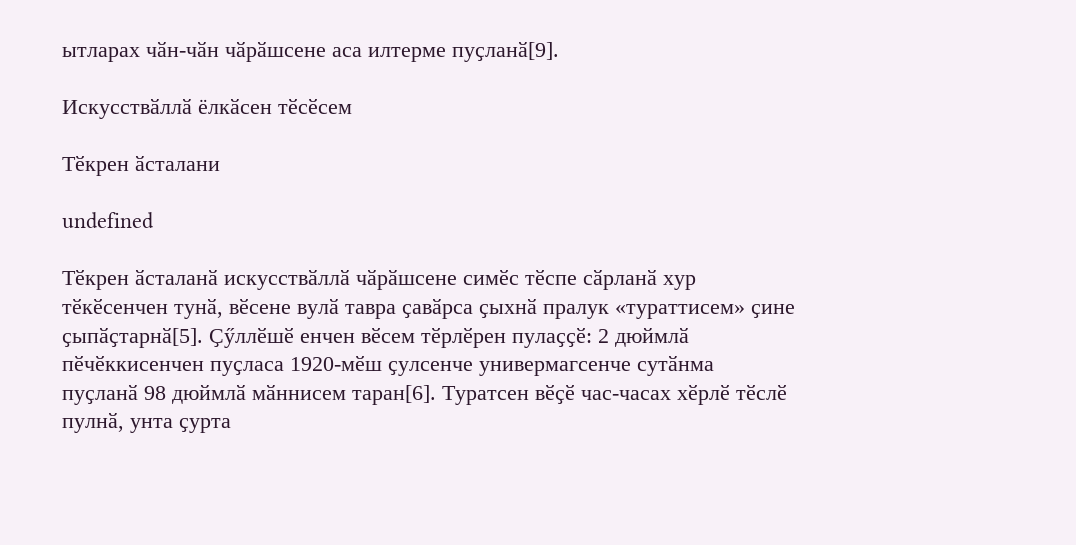ытларах чӑн-чӑн чӑрӑшсене аса илтерме пуҫланӑ[9].

Искусствӑллӑ ёлкӑсен тӗсӗсем

Тӗкрен ӑсталани

undefined

Тӗкрен ӑсталанӑ искусствӑллӑ чӑрӑшсене симӗс тӗспе сӑрланӑ хур тӗкӗсенчен тунӑ, вӗсене вулӑ тавра ҫавӑрса ҫыхнӑ пралук «тураттисем» ҫине ҫыпӑҫтарнӑ[5]. Ҫӳллӗшӗ енчен вӗсем тӗрлӗрен пулаҫҫӗ: 2 дюймлӑ пӗчӗккисенчен пуҫласа 1920-мӗш ҫулсенче универмагсенче сутӑнма пуҫланӑ 98 дюймлӑ мӑннисем таран[6]. Туратсен вӗҫӗ час-часах хӗрлӗ тӗслӗ пулнӑ, унта ҫурта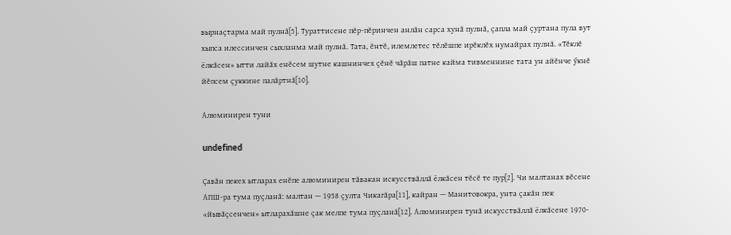вырнаҫтарма май пулнӑ[5]. Тураттисене пӗр-пӗринчен анлӑн сарса хунӑ пулнӑ, ҫапла май ҫуртана пула вут хыпса илессинчен сыхланма май пулнӑ. Тата, ӗнтӗ, илемлетес тӗлӗшпе ирӗклӗх нумайрах пулнӑ. «Тӗклӗ ёлкӑсен» ытти лайӑх енӗсем шутне кашнинчех ҫӗнӗ чӑрӑш патне кайма тивменнине тата ун айӗнче ӳкнӗ йӗпсем ҫуккине палӑртнӑ[10].

Алюминирен туни

undefined

Ҫавӑн пекех ытларах енӗпе алюминирен тӑвакан искусствӑллӑ ёлкӑсен тӗсӗ те пур[2]. Чи малтанах вӗсене АПШ-ра тума пуҫланӑ: малтан — 1958 ҫулта Чикагӑра[11], кайран — Манитовокра, унта ҫакӑн пек «йывӑҫсенчен» ытларахӑшне ҫак мелпе тума пуҫланӑ[12]. Алюминирен тунӑ искусствӑллӑ ёлкӑсене 1970-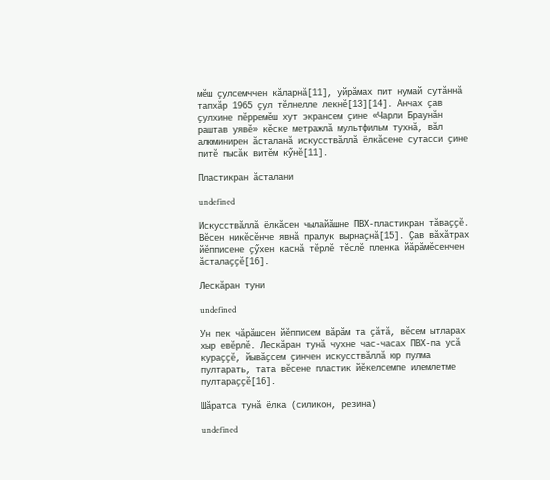мӗш ҫулсемччен кӑларнӑ[11], уйрӑмах пит нумай сутӑннӑ тапхӑр 1965 ҫул тӗлнелле лекнӗ[13][14]. Анчах ҫав ҫулхине пӗрремӗш хут экрансем ҫине «Чарли Браунӑн раштав уявӗ» кӗске метражлӑ мультфильм тухнӑ, вӑл алюминирен ӑсталанӑ искусствӑллӑ ёлкӑсене сутасси ҫине питӗ пысӑк витӗм кӳнӗ[11].

Пластикран ӑсталани

undefined

Искусствӑллӑ ёлкӑсен чылайӑшне ПВХ-пластикран тӑваҫҫӗ. Вӗсен никӗсӗнче явнӑ пралук вырнаҫнӑ[15]. Ҫав вӑхӑтрах йӗпписене ҫӳхен каснӑ тӗрлӗ тӗслӗ пленка йӑрӑмӗсенчен ӑсталаҫҫӗ[16].

Лескӑран туни

undefined

Ун пек чӑрӑшсен йӗпписем вӑрӑм та ҫӑтӑ, вӗсем ытларах хыр евӗрлӗ. Лескӑран тунӑ чухне час-часах ПВХ-па усӑ кураҫҫӗ, йывӑҫсем ҫинчен искусствӑллӑ юр пулма пултарать, тата вӗсене пластик йӗкелсемпе илемлетме пултараҫҫӗ[16].

Шӑратса тунӑ ёлка (силикон, резина)

undefined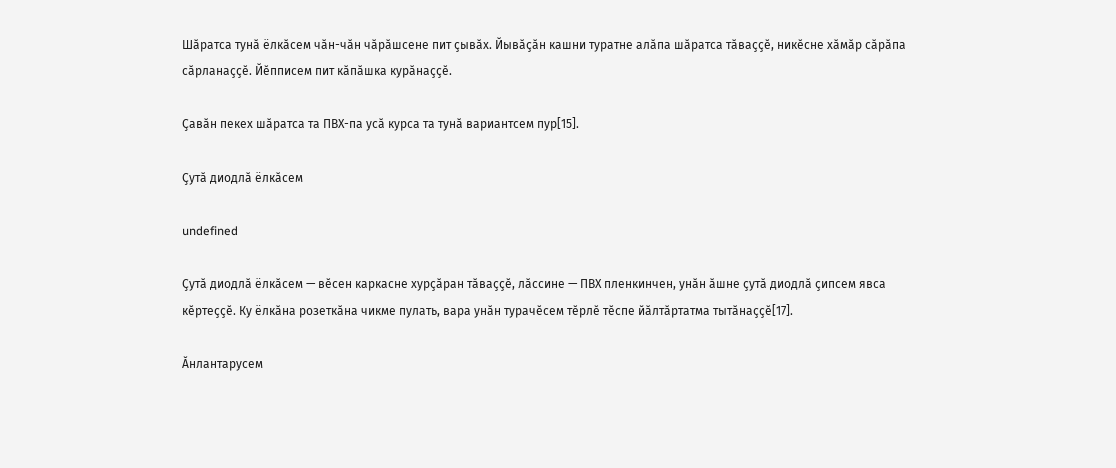Шӑратса тунӑ ёлкӑсем чӑн-чӑн чӑрӑшсене пит ҫывӑх. Йывӑҫӑн кашни туратне алӑпа шӑратса тӑваҫҫӗ, никӗсне хӑмӑр сӑрӑпа сӑрланаҫҫӗ. Йӗпписем пит кӑпӑшка курӑнаҫҫӗ.

Ҫавӑн пекех шӑратса та ПВХ-па усӑ курса та тунӑ вариантсем пур[15].

Ҫутӑ диодлӑ ёлкӑсем

undefined

Ҫутӑ диодлӑ ёлкӑсем — вӗсен каркасне хурҫӑран тӑваҫҫӗ, лӑссине — ПВХ пленкинчен, унӑн ӑшне ҫутӑ диодлӑ ҫипсем явса кӗртеҫҫӗ. Ку ёлкӑна розеткӑна чикме пулать, вара унӑн турачӗсем тӗрлӗ тӗспе йӑлтӑртатма тытӑнаҫҫӗ[17].

Ӑнлантарусем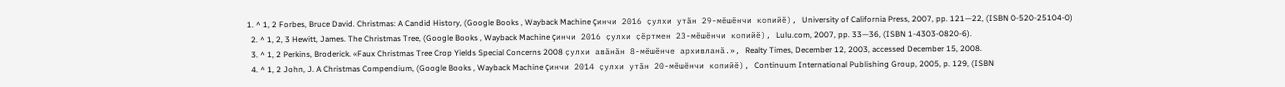1. ^ 1, 2 Forbes, Bruce David. Christmas: A Candid History, (Google Books , Wayback Machine çинчи 2016 ҫулхи утӑн 29-мӗшӗнчи копийӗ), University of California Press, 2007, pp. 121—22, (ISBN 0-520-25104-0)
  2. ^ 1, 2, 3 Hewitt, James. The Christmas Tree, (Google Books , Wayback Machine çинчи 2016 ҫулхи ҫӗртмен 23-мӗшӗнчи копийӗ), Lulu.com, 2007, pp. 33—36, (ISBN 1-4303-0820-6).
  3. ^ 1, 2 Perkins, Broderick. «Faux Christmas Tree Crop Yields Special Concerns 2008 ҫулхи авӑнӑн 8-мӗшӗнче архивланӑ.», Realty Times, December 12, 2003, accessed December 15, 2008.
  4. ^ 1, 2 John, J. A Christmas Compendium, (Google Books , Wayback Machine çинчи 2014 ҫулхи утӑн 20-мӗшӗнчи копийӗ), Continuum International Publishing Group, 2005, p. 129, (ISBN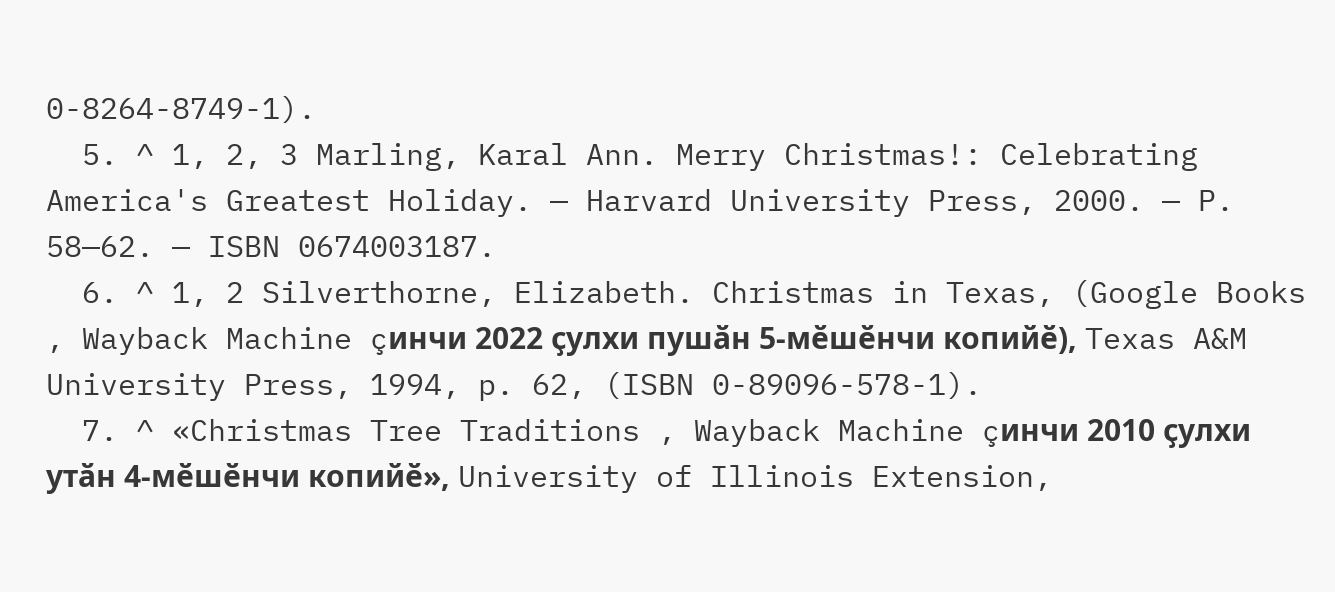0-8264-8749-1).
  5. ^ 1, 2, 3 Marling, Karal Ann. Merry Christmas!: Celebrating America's Greatest Holiday. — Harvard University Press, 2000. — P. 58—62. — ISBN 0674003187.
  6. ^ 1, 2 Silverthorne, Elizabeth. Christmas in Texas, (Google Books , Wayback Machine çинчи 2022 ҫулхи пушӑн 5-мӗшӗнчи копийӗ), Texas A&M University Press, 1994, p. 62, (ISBN 0-89096-578-1).
  7. ^ «Christmas Tree Traditions , Wayback Machine çинчи 2010 ҫулхи утӑн 4-мӗшӗнчи копийӗ», University of Illinois Extension,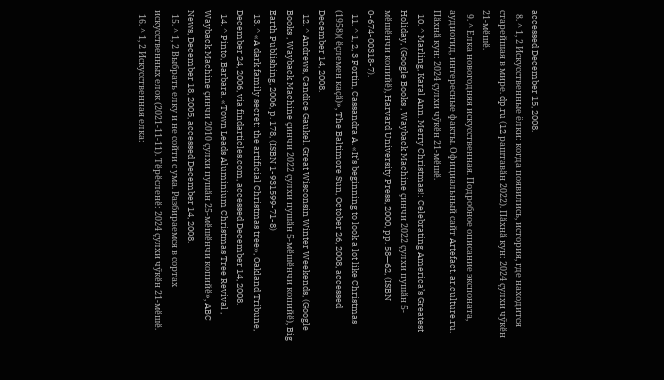accessed December 15, 2008.
  8. ^ 1, 2 Искусственные ёлки: когда появились, история, где находится старейшая в мире. dp.ru (12 раштавӑн 2022). Пӑхнӑ кун: 2024 ҫулхи чӳкӗн 21-мӗшӗ.
  9. ^ Елка новогодняя искусственная. Подробное описание экспоната, аудиогид, интересные факты. Официальный сайт Artefact. ar.culture.ru. Пӑхнӑ кун: 2024 ҫулхи чӳкӗн 21-мӗшӗ.
  10. ^ Marling, Karal Ann. Merry Christmas!: Celebrating America’s Greatest Holiday, (Google Books , Wayback Machine çинчи 2022 ҫулхи пушӑн 5-мӗшӗнчи копийӗ), Harvard University Press, 2000, pp. 58—62, (ISBN 0-674-00318-7).
  11. ^ 1, 2, 3 Fortin, Cassandra A. «It’s beginning to look a lot like Christmas (1958)( ӗҫлемен каҫӑ)», The Baltimore Sun, October 26, 2008, accessed December 14, 2008.
  12. ^ Andrews, Candice Gaukel. Great Wisconsin Winter Weekends, (Google Books , Wayback Machine çинчи 2022 ҫулхи пушӑн 5-мӗшӗнчи копийӗ), Big Earth Publishing, 2006, p. 178, (ISBN 1-931599-71-8)
  13. ^ «A dark family secret: the artificial Christmas tree», Oakland Tribune, December 24, 2006, via findarticles.com, accessed December 14, 2008.
  14. ^ Pinto, Barbara. «Town Leads Aluminium Christmas Tree Revival , Wayback Machine çинчи 2010 ҫулхи пушӑн 25-мӗшӗнчи копийӗ», ABC News, December 18, 2005, accessed December 14, 2008.
  15. ^ 1, 2 Выбрать елку и не сойти с ума. Разбираемся в сортах искусственных елок (2021-11-11). Тӗрӗсленӗ: 2024 ҫулхи чӳкӗн 21-мӗшӗ.
  16. ^ 1, 2 Искусственная елка: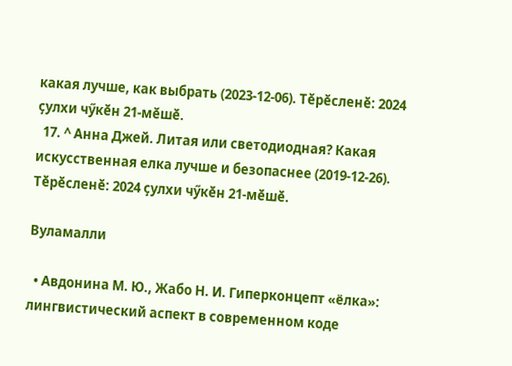какая лучше, как выбрать (2023-12-06). Тӗрӗсленӗ: 2024 ҫулхи чӳкӗн 21-мӗшӗ.
  17. ^ Анна Джей. Литая или светодиодная? Какая искусственная елка лучше и безопаснее (2019-12-26). Тӗрӗсленӗ: 2024 ҫулхи чӳкӗн 21-мӗшӗ.

Вуламалли

  • Авдонина М. Ю., Жабо Н. И. Гиперконцепт «ёлка»: лингвистический аспект в современном коде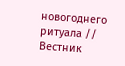новогоднего ритуала // Вестник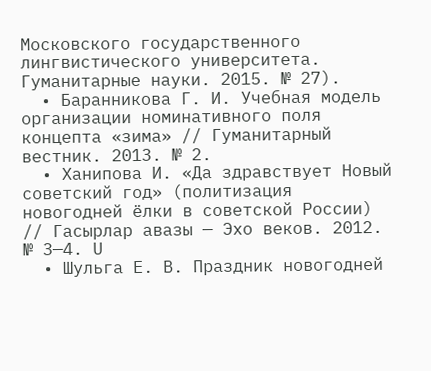Московского государственного лингвистического университета. Гуманитарные науки. 2015. № 27).
  • Баранникова Г. И. Учебная модель организации номинативного поля концепта «зима» // Гуманитарный вестник. 2013. № 2.
  • Ханипова И. «Да здравствует Новый советский год» (политизация новогодней ёлки в советской России) // Гасырлар авазы — Эхо веков. 2012. № 3—4. U
  • Шульга Е. В. Праздник новогодней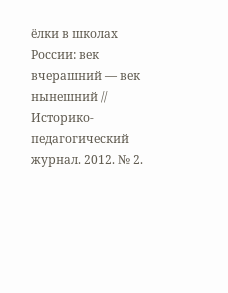ёлки в школах России: век вчерашний — век нынешний // Историко-педагогический журнал. 2012. № 2.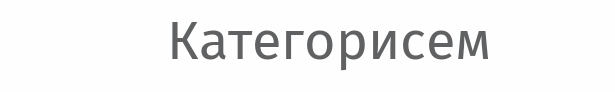Категорисем